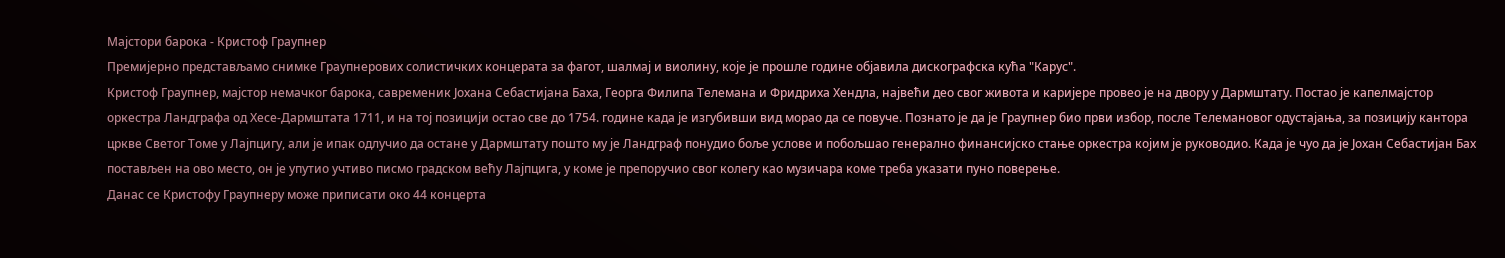Мајстори барока - Кристоф Грaупнер
Премијерно представљамо снимке Граупнерових солистичких концерата за фагот, шалмај и виолину, које је прошле године објавила дискографска кућа "Карус".
Кристоф Грaупнер, мајстор немачког барока, савременик Јохана Себастијана Баха, Георга Филипа Телемана и Фридриха Хендла, највећи део свог живота и каријере провео је на двору у Дармштату. Постао је капелмајстор оркестра Ландграфа од Хесе-Дармштата 1711, и на тој позицији остао све до 1754. године када је изгубивши вид морао да се повуче. Познато је да је Граупнер био први избор, после Телемановог одустајања, за позицију кантора цркве Светог Томе у Лајпцигу, али је ипак одлучио да остане у Дармштату пошто му је Ландграф понудио боље услове и побољшао генерално финансијско стање оркестра којим је руководио. Када је чуо да је Јохан Себастијан Бах постављен на ово место, он је упутио учтиво писмо градском већу Лајпцига, у коме је препоручио свог колегу као музичара коме треба указати пуно поверење.
Данас се Кристофу Граупнеру може приписати око 44 концерта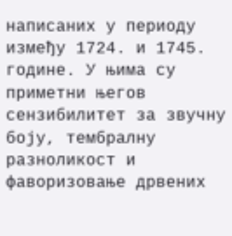написаних у периоду између 1724. и 1745. године. У њима су приметни његов сензибилитет за звучну боју, тембралну разноликост и фаворизовање дрвених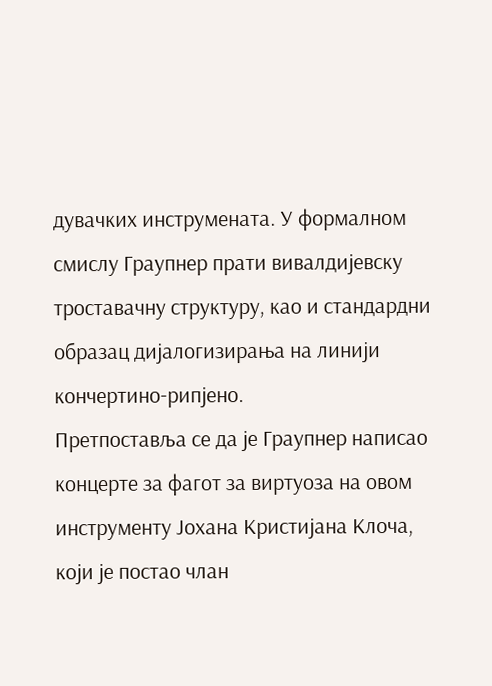дувачких инструмената. У формалном смислу Граупнер прати вивалдијевску троставачну структуру, као и стандардни образац дијалогизирања на линији кончертино-рипјено.
Претпоставља се да је Граупнер написао концерте за фагот за виртуоза на овом инструменту Јохана Кристијана Клоча, који је постао члан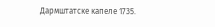Дармштатске капеле 1735.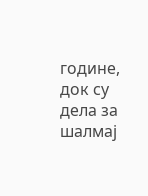године, док су дела за шалмај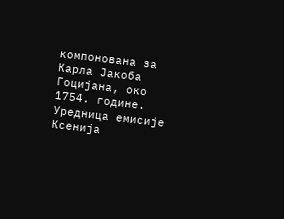компонована за Карла Јакоба Гоцијана, око 1754. године.
Уредница емисије Ксенија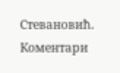Стевановић.
Коментари